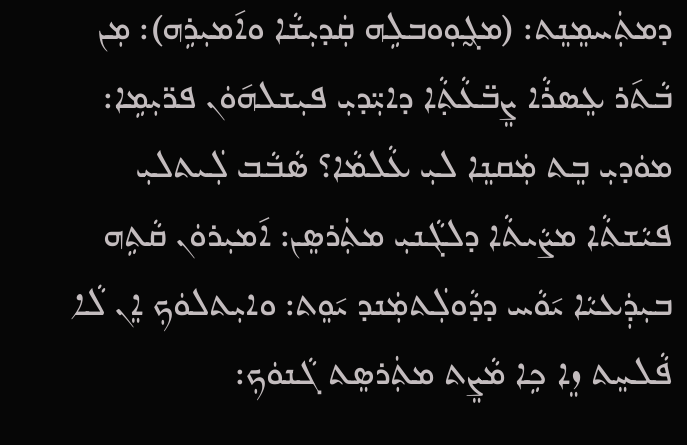ܕܡܬܲܚܡܸܢܸܬ: (ܡܓ̰ܘܼܘܒܠܹܗ ܩܲܕܝܼܫܵܐ ܘܐ݇ܡܝܼܪܹܗ): ܡ݂ܢ ܒܵܬ݇ܪ ܥܸܣܪܵܐ ܨܸܒ̈ܥܵܬ݂ܵܐ ܕܐܝܼ̈ܕܝܼ ܦܝܼܫܠܗ݇ܘܿܢ ܦܪ̈ܝܼܡܹܐ: ܡܘܿܕܝܼ ܒܸܬ ܡܲܩܢܸܐ ܠܝܼ ܥܵܠܡܵܐ؟ ܣܵܒܵܒ ܠܲܝܬܠܝܼ ܦܝܵܫܬܵܐ ܡܨܵܝܬܵܐ ܕܠܓܵܢܝܼ ܡܬܲܪܣܸܢ: ܐ݇ܡܝܼܪܘܿܢ ܩܵܬܹܗ ܒܝܼܕܲܥܝܵܐ ܝ݇ܘܵܚ ܕܕܵܘܠܲܬܡܲܢܕ ܝ݇ܘܸܬ: ܘܐܝܼܬܠܘܿܟ݂ ܐܸܢ ܠܵܐ ܦܵܠܚܸܬ ܙܸܐ ܟܹܐ ܡܵܨܸܬ ܡܬܲܪܣܸܬ ܓܵܢܘܿܟ݂: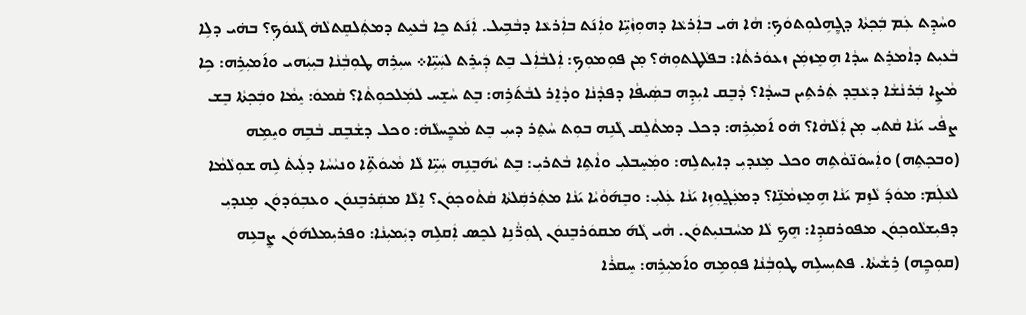ܘܚܵܕܸܬ ܥܲܡ ܒܲܟ݂ܬܵܐ ܕܓ̰ܸܗܹܠܘܼܬܘܿܟ݂: ܗܵܐ ܗ݁ܝ ܒܐܲܪܥܵܐ ܕܗܘܼܙܵܝܹ̈ܐ ܘܐܲܢ݇ܬ ܒܐܲܪܥܵܐ ܕܒܵܒܹܝܠ. ܐܲܢ݇ܬ ܟܸܐ ܒܵܥܝܸܬ ܕܡܬܲܠܩܸܬܠܵܗ݁ ܓܵܢܘܿܟ݂؟ ܒܗ݁ܝ ܕܠܹܐ ܒܵܥܝܼܬ ܕܐܵܡܪܸܬ ܚܕܵܐ ܗܹܡܸܙܡܲܢ ܙܥܘܿܪܬܵܐ: ܒܦܠܵܛܬܘܼܗ݁؟ ܡ݂ܢ ܦܘܼܡܘܼܟ݂: ܐܲܠܒܵܐܲܠ ܒܸܬ ܕܲܝܪܸܬ ܠܚܲܝܹ̈ܐ܀ ܚܝܼܪܹܗ ܛܘܼܒܼܵܢܵܐ ܒܝܼܝܲܗܝ ܘܐ݇ܡܝܼܪܹܗ: ܟܹܐ ܡܵܨܹܐ ܒܲܪܢܵܫܵܐ ܕܥܵܒܸܕ ܬܲܪܬܹܝܢ ܒܚܕܵܐ؟ ܕܵܒܸܩ ܐܝܼܕܹܗ ܒܣܲܝܦܵܐ ܕܦܕܵܢܵܐ ܘܕܵܐܸܪ ܠܒܵܬ݇ܪܹܗ: ܒܸܬ ܚܵܫܸܚ ܠܡܲܠܟܘܼܬܵܐ؟ ܩܵܡܘܿ: ܝܸܡܵܐ ܘܒܲܟ݂ܬܵܐ ܒܸܫ ܨܦܵܝ ܝ݇ܢܵܐ ܩܵܬܝܼ ܡ݂ܢ ܐܲܠܵܗܵܐ؟ ܗ݁ܘ ܐ݇ܡܝܼܪܹܗ: ܕܟܠ ܕܡܬܵܠܸܩ ܓܵܢܹܗ ܒܘܼܬ ܚܵܬܸܪ ܕܝܝܼ ܒܸܬ ܡܵܟ̰ܸܚܠܵܗ݁: ܘܟܠ ܕܫܵܒܸܩ ܒܵܒܹܗ ܘܝܸܡܹܗ (ܘܒܟ݂ܬܹܗ) ܘܐܲܚܘܿܢ̈ܘܵܬܹܗ ܘܟܠ ܡܸܢܕܝܼ ܕܐܝܼܬܠܹܗ: ܘܡܲܚܸܒܠܝܼ ܘܐܵܬܹܐ ܒܵܬܪܝܼ: ܒܸܬ ܝܵܗ݇ܒܸܢܹܗ ܚܲܝܹ̈ܐ ܠܵܐ ܡܵܝܘܿܬܹ̈ܐ ܘܢܝܵܚܵܐ ܕܠܲܝܬ݁ ܠܹܗ ܫܘܼܠܵܡܵܐ ܠܥܵܠܲܡ: ܡܘܿܕ݇ ܠܵܙܸܡ ܝ݇ܢܵܐ ܗܹܡܸܙܡܵܢܹ̈ܐ؟ ܕܡܥܲܓ̰ܘܼܙܹܐ ܝ݇ܢܵܐ ܥܲܠܝܼ: ܘܒܸܗ݇ܘܵܝܵܐ ܝ݇ܢܵܐ ܡܬܲܪܩܲܠܬܵܐ ܩܵܬܵܘܟ݂ܘܿܢ؟ ܐܸܠܵܐ ܡܩܲܪܒܸܢܘܿܢ ܘܥܒܼܘܿܕܘܿܢ ܡܸܢܕܝܼ ܕܦܝܼܫܠܵܘܟ݂ܘܿܢ ܡܦܘܪܩܕܹܐ: ܗܸܟ̰ ܠܵܐ ܡܚܵܒܢܝܼܬܘܿܢ. ܗܵܝ ܓܵܗ݇ ܡܩܘܿܪܒܸܢܘܿܢ ܓܘܼܪ̈ܵܢܹܐ ܠܟܸܣ ܐܲܩܠܹܗ ܕܝܲܡܝܼܢܵܐ: ܘܦܪܝܼܡܠܗ݇ܘܿܢ ܨܸܒܥܹܗ (ܩܘܼܟ̰ܹܗ) ܪܹܫܵܝܬܵܐ. ܦܬܝܼܚܠܹܗ ܛܘܼܒܼܵܢܵܐ ܦܘܼܡܹܗ ܘܐ݇ܡܝܼܪܹܗ: ܚܸܩܪܵܐ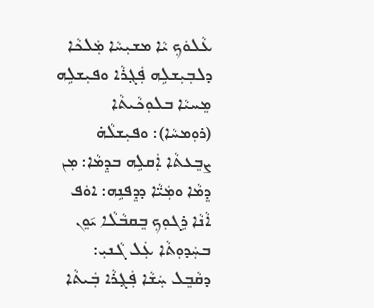ܥܵܠܘܿܟ݂ ܝܵܐ ܡܫܝܼܚܵܐ ܡܲܠܟܵܐ ܕܠܒܼܝܼܫܠܹܗ ܦܲܓ݂ܪܵܐ ܘܦܝܼܫܠܹܗ ܡܸܚܝܵܐ ܒܠܘܼܟܵܝܬܵܐ (ܪܘܼܡܚܵܐ): ܘܦܝܼܫܠܵܗ݁ ܨܒܸܥܬܵܐ ܐܲܩܠܹܗ ܒܕܸܡܵܐ: ܡ݂ܢ ܕܸܡܵܐ ܘܡܲܝ̈ܵܐ ܕܕܸܦܢܹܗ: ܐܘܿܦ ܐܵܢܵܐ ܪܹܓܘܼܟ݂ ܒܸܩܒܵܠܵܐ ܝ݇ܘܸܢ ܒܚܲܕܘܼܬܵܐ ܥܲܠ ܓܵܢܝܼ: ܕܩܵܒܸܠ ܚܲܫܵܐ ܦܲܓ݂ܪܵܐ ܒܲܝܬܵܐ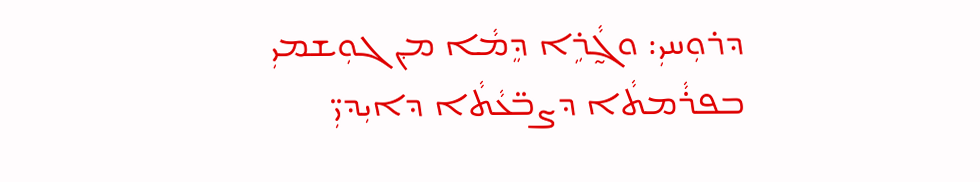ܕܪܘܼܚܝܼ: ܘܓ̰ܵܪܹܐ ܕܸܡܵܐ ܡ݂ܢ ܓܘܼܫܡܝܼ ܒܦܪܵܡܬܵܐ ܕܨܒ̈ܥܵܬܵܐ ܕܐܝܼܕܝܼ̈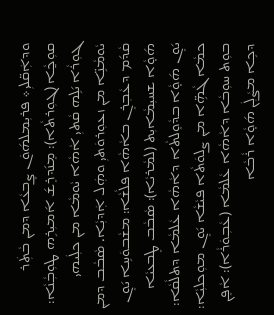ܘܕܐܲܩ̈ܠܝܼ܀ ܦܪܝܼܡܠܗ݇ܘܿܢ ܨܸܒܥܵܐ ܕܡ݂ܢ ܒܵܬܲܪ ܩܘܼܟ̰ܵܐ (ܓܘܼܪܬܵܐ): ܡܸܢ݇ܕܪܸܫ݇ ܐ݇ܡܝܼܪܹܗ ܛܘܼܒܼܵܢܵܐ: ܓܘܼܪܵܐ ܝ݇ܠܹܗ ܩܵܬܝܼ ܐܵܗܵܐ ܝܵܘܡܵܐ ܡ݂ܢ ܟܠܲܝܗܝ ܝܵܘܡܵܢܹ̈ܐ ܡ݂ܢ ܙܥܘܼܪܘܿܬܝܼ ܘܗܲܠ ܐܲܕܝܼܵܐ. ܣܵܒܵܒ ܕܡ݂ܢ ܩܵܕ݇ܡ ܕܥܵܒܼܪܸܢ ܒܐܵܗܵܐ ܦܠܵܫܵܐ: ܡܫܵܒܘܿܚܹܐ ܝ݇ܘܸܢ ܗ݇ܘ̣ܵܐ ܫܚܝܼܡܵܐܝܼܬ (ܠܡܵܪܝܵܐ): ܣܵܒܵܒ ܛܸܒܥܝܵܐ ܝ݇ܘܸܢ ܗ݇ܘ̣ܵܐ ܒܕܵܘܸܠܬܵܐ ܕܐܵܗܵܐ ܥܵܠܡܵܐ ܕܬܠܵܩܵܐ: ܟܡܵܐ ܓܵܗܹ̈ܐ ܡ݂ܢ ܨܠܘܿܬܵܐ ܦܝܵܫܵܐ ܝ݇ܘܸܢ ܡܘܼܟܠܝܼܵܐ: ܒܘܼܬ ܚܘܼܒܵܐ ܕܐܵܗܵܐ ܥܵܠܡܵܐ (ܥܵܒܼܘܿܪܵܐ): ܐܵܦܸܢ ܕܟܹܐ ܡܨܵܠܲܢ ܗ݇ܘ̣ܵܐ ܪܵܒܵܐ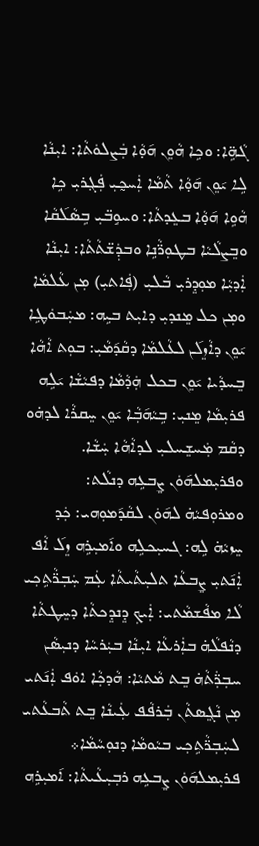ܓܵܗܹ̈ܐ: ܘܟܹܐ ܗܵܘܸܢ ܗ݇ܘ̣ܵܐ ܒܲܨܠܘܿܬܵܐ: ܐܝܼܢܵܐ ܠܹܐ ܝ݇ܘܸܢ ܗ݇ܘ̣ܵܐ ܬܵܡܵܐ ܐܲܚܟ̰ܝܼ ܦܲܓ݂ܪܝܼ ܟܹܐ ܗܵܘܹܐ ܗ݇ܘ̣ܵܐ ܒܥܸܕܬܵܐ: ܘܚܘܱܒ̈ܝܼ ܒܹܣܵܠ݇ܩܵܐ ܘܒܸܨܠܵܝܵܐ ܒܛܘܼܪ̈ܵܢܹܐ ܘܒܕܲܫ̈ܬܵܬܵܐ: ܐܝܼܢܵܐ ܐܲܕܝܼܵܐ ܡܘܼܕܸܪܝܼ ܒܵܠܝܼ (ܦܲܐܬܝܼ) ܡ݂ܢ ܥܵܠܡܵܐ ܘܡ݂ܢ ܟܠ ܡܸܢܕܝܼ ܕܐܝܼܬ ܒܝܹܗ: ܡܚܲܒܘܿܛܹܐ ܝ݇ܘܸܢ ܕܐܵܙܸܠ݇ܢ ܠܥܵܠܡܵܐ ܕܩܵܕ݇ܡܵܝܼ: ܒܘܼܬ ܐܵܗܵܐ ܒܸܚܕܵܝܐ ܝ݇ܘܸܢ ܒܟܠ ܗܲܕܵܡܵܐ ܕܦܝܵܫܵܐ ܝ݇ܠܹܗ ܦܪܝܼܡܵܐ ܡܸܢܝܼ: ܒܹܝܵܗ݇ܒܼܵܐ ܝ݇ܘܸܢ ܚܸܩܪܵܐ ܠܕܗ݁ܘ ܕܩܵܡ ܡܲܚܫܸܚܠܝܼ ܠܕܐܵܗܵܐ ܚܲܫܵܐ. ܘܦܪܝܼܡܠܗ݇ܘܿܢ ܨܸܒܥܹܗ ܕܢܠܵܬ: ܘܡܪܘܼܦܝܵܗ݁ ܠܗ݇ܘܿܢ ܠܩܵܕ݇ܡܘܼܗܝ: ܟܲܕ ܚܸܙܝܵܗ݁ ܠܹܗ: ܓܚܝܼܟܠܹܗ ܘܐ݇ܡܝܼܪܹܗ ܙܸܠ݇ ܐܵܦ ܐܲܢ݇ܬܝܼ ܨܸܒܥܵܐ ܬܠܝܼܬܵܝܬܵܐ ܥܲܡ ܚܲܒܼܪ̈ܵܬܹܟ݂ܝ ܠܵܐ ܡܦܵܫܡܵܬܝ: ܐܲܝܟ݂ ܕܸܢܕܸܟܬܵܐ ܕܚܸܛܬܵܐ ܕܢܵܦܠܵܗ݁ ܒܐܲܪܥܵܐ ܐܝܼܢܵܐ ܒܝܲܪܚܵܐ ܕܢܝܼܣܵܢ ܚܒܼܪ̈ܲܬܵܗ݁ ܒܸܬ ܡܵܬܝܵܐ: ܗܵܕܟ݂ܵܐ ܐܘܿܦ ܐܲܢ݇ܬܝ ܡ݂ܢ ܢܵܓܸܣܬܵܢ ܒܲܪܦܵܦ ܥܲܝܢܵܐ ܒܸܬ ܬܵܒܥܵܬܝ ܠܚܲܒܼܪ̈ܵܬܹܟ݂ܝ ܒܝܵܘܡܵܐ ܕܢܘܼܚܵܡܵܐ܀ ܦܪܝܼܡܠܗ݇ܘܿܢ ܨܸܒܥܹܗ ܪܒܼܝܼܥܵܝܬܵܐ: ܐ݇ܡܝܼܪܹܗ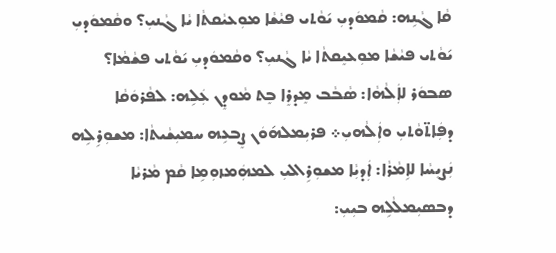ܩܵܐ ܓܵܢܹܗ: ܩܵܡܘܿܕܝܼ ܝ݇ܘܵܬܝ ܦܝܵܫܵܐ ܡܘܼܥܝܵܩܬܵܐ ܝܵܐ ܓܵܢܝܼ؟ ܘܩܵܡܘܿܕܝܼ ܝ݇ܘܵܬܝ ܦܝܵܫܵܐ ܡܘܼܥܝܸܩܬܵܐ ܝܵܐ ܓܵܢܝܼ؟ ܘܩܵܡܘܿܕܝܼ ܝ݇ܘܵܬܝ ܦܫܵܡܵܐ؟ ܣܒܘܿܪ ܠܐܲܠܵܗܵܐ: ܣܵܒܵܒ ܡܸܕܪܸܐ ܒܸܬ ܡܵܘܕܸܢ ܥܲܠܹܗ: ܠܦܵܪܘܿܩܵܐ ܕܦܲܐܬ̈ܘܵܬܝܼ ܘܐܲܠܵܗܝܼ܀ ܦܪܝܼܡܠܗ݇ܘܿܢ ܨܸܒܥܹܗ ܚܡܝܼܫܵܝܬܵܐ: ܡܫܘܼܪܹܠܹܗ ܢܲܨܝܼܚܵܐ ܠܐܹܡܵܪܵܐ: ܐܲܕܝܼܵܐ ܡܫܘܼܪܹܐܠܝܼ ܠܡܗܲܡܙܘܼܡܹܐ ܩܵܡ ܡܵܪܝܵܐ ܕܒܣܝܼܡܠܵܠܹܗ ܒܝܼܝܼ: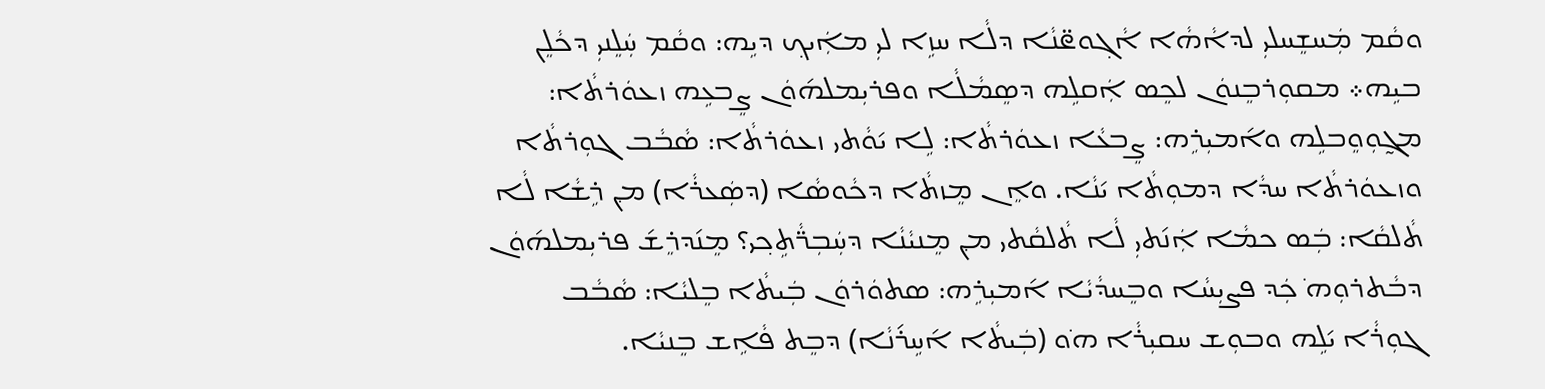ܘܩܵܡ ܡܲܚܫܸܚܠܝܼ ܠܕܐܵܗܵܐ ܐܵܓ݂ܘܧܢܵܐ ܕܠܵܐ ܚܙܹܐ ܠܝܼ ܡܐܲܝܟ݂ ܕܝܹܗ: ܘܩܵܡ ܚܲܠܸܢܝܼ ܕܟܵܠܸܢ ܒܝܹܗ܀ ܡܩܘܼܪܒܸܢܘܿܢ ܠܟܸܣ ܐܲܩܠܹܗ ܕܣܸܡܵܠܵܐ ܘܦܪܝܼܡܠܗ݇ܘܿܢ ܨܸܒܥܹܗ ܙܥܘܿܪܬܵܐ: ܡܓ̰ܘܼܘܸܒܠܹܗ ܘܐ݇ܡܝܼܪܹܗ: ܨܸܒܥܵܐ ܙܥܘܿܪܬܵܐ: ܠܹܐ ܝ݇ܘܵܬܝ ܙܥܘܿܪܬܵܐ: ܣܵܒܵܒ ܓܘܼܪܬܵܐ ܘܙܥܘܿܪܬܵܐ ܚܕܵܐ ܕܡܘܼܬܵܐ ܝ݇ܢܵܐ. ܘܐܸܢ ܡܸܙܬܵܐ ܕܟܵܘܣܵܐ (ܕܣܲܥܪܵܐ) ܡ݂ܢ ܪܹܫܵܐ ܠܵܐ ܬܵܠܩܵܐ: ܒܲܣ ܟܡܵܐ ܐܲܢ݇ܬܝܼ ܠܵܐ ܬܵܠܩܵܬܝ ܡ݂ܢ ܡܸܢܝܵܢܵܐ ܕܚܲܒܼܪ̈ܵܬܹܟ݂ܝ؟ ܡܸܢ݇ܕܪܸܫ݇ ܦܪܝܼܡܠܗ݇ܘܿܢ ܕܒܵܬܪܘܼܗ݁ ܟܲܕ ܦܨܝܼܚܵܐ ܘܒܸܚܕܵܝܵܐ ܐ݇ܡܝܼܪܹܗ: ܣܬܘܿܪܘܿܢ ܒܲܝܬܵܐ ܒܸܠܝܵܐ: ܣܵܒܵܒ ܓܘܼܪܵܐ ܝ݇ܠܹܗ ܘܒܘܼܫ ܚܩܝܼܪܵܐ ܗ݁ܘ (ܒܲܝܬܵܐ ܐ݇ܚܹܪ݇ܢܵܐ) ܕܒܸܬ ܦܵܐܹܫ ܒܸܢܝܵܐ.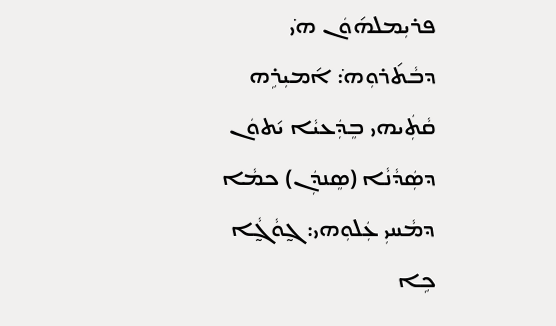ܦܪܝܼܡܠܗ݇ܘܿܢ ܗ݁ܝ ܕܒܵܬ݇ܪܘܼܗ݁: ܐ݇ܡܝܼܪܹܗ ܩܵܬܲܝܗܝ ܒܸܕܲܥܝܵܐ ܝ݇ܬܘܿܢ ܕܣܲܕܵܢܵܐ (ܣܸܢܕܲܢ) ܟܡܵܐ ܕܡܵܚܝܼ ܥܲܠܘܼܗܝ: ܓ̰ܘܵܓ̰ܵܐ ܟܹܐ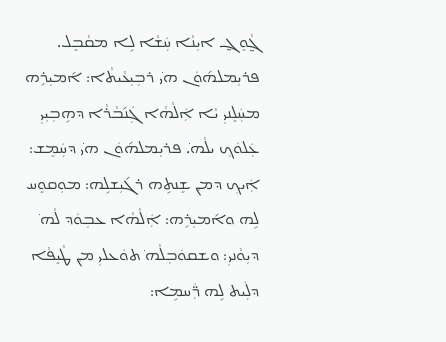ܓ̰ܵܘܸܓ̰ ܐܝܼܢܵܐ ܚܲܫܵܐ ܠܹܐ ܡܩܵܒܸܠ. ܦܪܝܼܡܠܗ݇ܘܿܢ ܗ݁ܝ ܪܒܼܝܼܥܵܝܬܵܐ: ܐ݇ܡܝܼܪܹܗ ܡܚܲܠܸܢܝܼ ܝܵܐ ܐܲܠܵܗܵܐ ܓܲܢ݇ܒܵܪܵܐ ܕܗܹܒܼܝܼܝܼ ܥܲܠܘܿܟ݂ ܝܠܵܗ݁. ܦܪܝܼܡܠܗ݇ܘܿܢ ܗ݁ܝ ܕܚܲܡܸܫ: ܐܲܝܟ݂ ܕܡ݂ܢ ܫܸܢܬܹܗ ܪܓ݇ܝܼܫܠܹܗ: ܡܘܼܩܘܸܚ ܠܹܗ ܘܐ݇ܡܝܼܪܹܗ: ܐܲܠܵܗܵܐ ܥܒܼܘܿܕ ܠܵܗ݁ ܕܝܼܘܵܢܝܼ: ܘܫܩܘܿܒܼܠܵܗ݁ ܬܘܿܥܠܝܼ ܡ݂ܢ ܛܵܝܸܦܵܐ ܕܠܲܝܬ ܠܹܗ ܪ̈ܲܚܡܹܐ: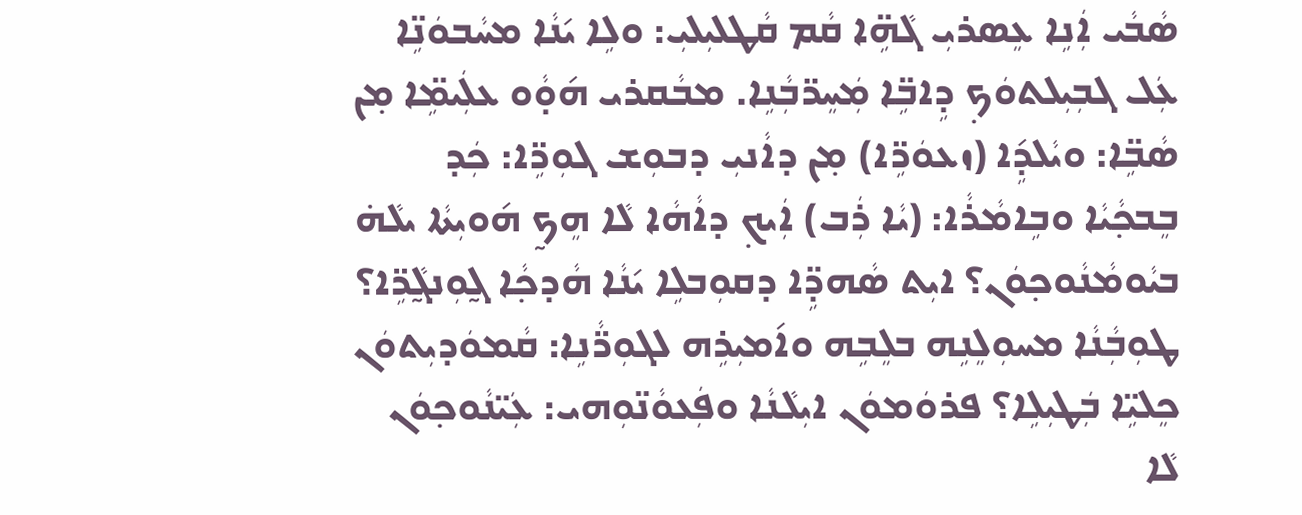ܣܵܒܵܝ ܐܲܢܹܐ ܥܸܣܪܝܼ ܓܵܗܹ̈ܐ ܩܵܡ ܩܵܛܠܝܼܠܝܼ: ܘܠܹܐ ܝ݇ܢܵܐ ܡܚܵܒܘܿܢܹ̈ܐ ܥܲܠ ܓܒܼܝܼܠܬܘܿܟ݂ ܕܹܐܒܹ̈ܐ ܡܲܚܸܪ̈ܒܼܵܢܹܐ. ܡܒܵܩܪܝ ܗ݇ܘ̣ܵܘ ܥܠܲܝܡܹ̈ܐ ܡ݂ܢ ܣܵܒܹ̈ܐ: ܘܝܵܠܕܹ݇ܐ (ܙܥܘܿܪܹ̈ܐ) ܡ݂ܢ ܕܐܵܢܝܼ ܕܒܘܼܫ ܓܘܼܪܹ̈ܐ: ܟܲܕ ܒܸܒܟ݂ܵܝܵܐ ܘܒܹܐܡܵܪܵܐ: (ܝܵܐ ܪܲܒ) ܐܲܝܟ݂ ܕܐܵܗܵܐ ܠܵܐ ܗܸܟ̰ ܗ݇ܘܝܼܬܵܐ ܝܠܵܗ݁ ܒܝܵܘܡܵܢܵܘܟ݂ܘܿܢ؟ ܐܝܼܬ ܣܵܗܕܹ̈ܐ ܕܩܘܼܒܠܹܐ ܝ݇ܢܵܐ ܗܵܕܟ݂ܵܐ ܓ̰ܘܼܢܓ̰ܵܪܹ̈ܐ؟ ܛܘܼܒܼܵܢܵܐ ܡܚܘܼܠܸܢܹܗ ܒܠܸܒܹܗ ܘܐ݇ܡܝܼܪܹܗ ܠܓܘܼܪ̈ܵܢܹܐ: ܩܵܡܘܿܕܝܼܬܘܿܢ ܟܸܠܝܹ̈ܐ ܒܲܛܝܼܠܹܐ؟ ܦܪܘܿܡܘܿܢ ܐܝܼܠܵܢܵܐ ܘܦܲܥܘܵܢ̈ܘܼܗܝ: ܥܲܝ̈ܢܵܘܟ݂ܘܿܢ ܠܵܐ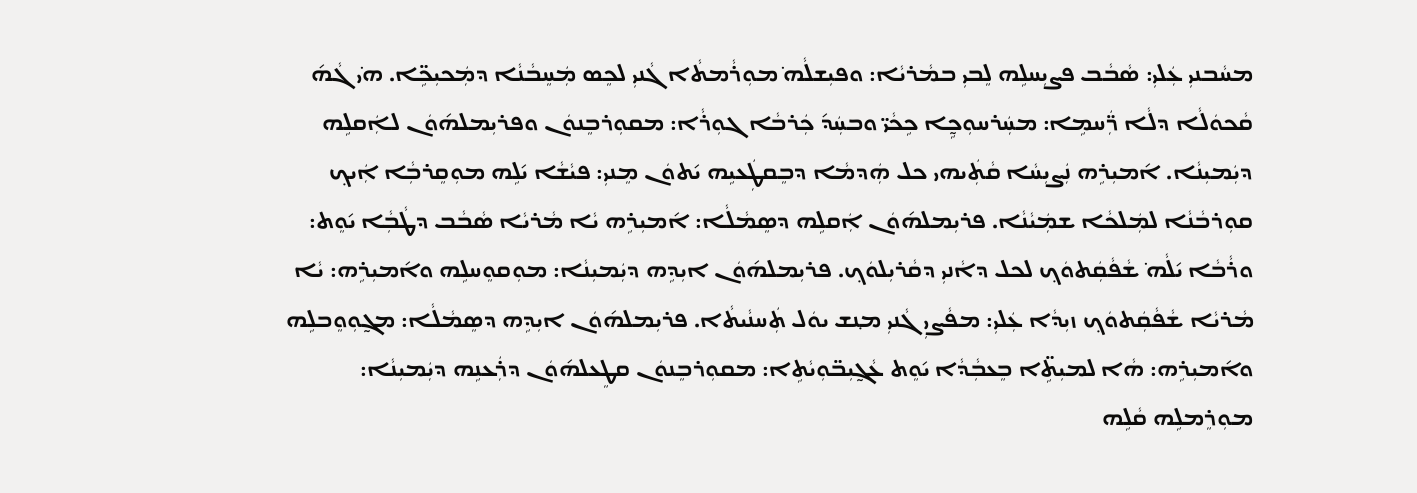ܡܚܵܒܢܝܼ ܥܲܠܝܼ: ܣܵܒܵܒ ܦܨܝܼܚܠܹܗ ܠܸܒܝܼ ܒܡܵܪܝܵܐ: ܘܦܝܼܫܠܵܗ݁ ܡܘܼܪܵܡܬܵܐ ܓܵܢܝܼ ܠܟܸܣ ܡܲܚܸܒܵܢܵܐ ܕܡܲܟܝܼܟܹ̈ܐ. ܗ݁ܝ ܓܵܗ݇ ܩܵܟܘܿܠܵܐ ܕܠܵܐ ܪ̈ܲܚܡܹܐ: ܡܚܲܪܚܘܼܟ̰ܹܐ ܟܹܟܵܝ̈ ܘܒܚܲܕ݇ ܟܲܪܒܵܐ ܓܘܼܪܵܐ: ܡܩܘܼܪܒܸܢܘܿܢ ܘܦܪܝܼܡܠܗ݇ܘܿܢ ܠܐܲܩܠܹܗ ܕܝܲܡܝܼܢܵܐ. ܐ݇ܡܝܼܪܹܗ ܢܲܨܝܼܚܵܐ ܩܵܬܲܝܗܝ ܟܠ ܗܲܕܡܵܐ ܕܒܸܩܛܲܥܝܹܗ ܝ݇ܬܘܿܢ ܡܸܢܝܼ: ܦܝܵܫܵܐ ܝ݇ܠܹܗ ܡܘܼܩܸܪܒܼܵܐ ܐܲܝܟ݂ ܩܘܼܪܒܵܢܵܐ ܠܡܲܠܟܵܐ ܫܡܲܝܵܢܵܐ. ܦܪܝܼܡܠܗ݇ܘܿܢ ܐܲܩܠܹܗ ܕܣܸܡܵܠܵܐ: ܐ݇ܡܝܼܪܹܗ ܝܵܐ ܡܵܪܝܵܐ ܣܵܒܵܒ ܕܛܵܒܼܵܐ ܝ݇ܘܸܬ: ܘܪܵܒܵܐ ܝ݇ܠܵܗ݁ ܫܵܦܵܩܲܬܘܿܟ݂ ܠܟܠ ܕܐܵܢܝܼ ܕܩܵܪܝܼܠܘܿܟ݂. ܦܪܝܼܡܠܗ݇ܘܿܢ ܐܝܼܕܹܗ ܕܝܲܡܝܼܢܵܐ: ܡܘܼܩܘܸܚܠܹܗ ܘܐ݇ܡܝܼܪܹܗ: ܝܵܐ ܡܵܪܝܵܐ ܫܵܦܵܩܲܬܘܿܟ݂ ܙܝܼܕܵܐ ܥܲܠܝܼ: ܡܦܵܨܝܼ ܓܵܢܝܼ ܡ݂ܢܫ ܝܘܿܠ ܬܲܚܢܵܝܬܵܐ. ܦܪܝܼܡܠܗ݇ܘܿܢ ܐܝܼܕܹܗ ܕܣܸܡܵܠܵܐ: ܡܓ̰ܘܼܘܸܒܠܹܗ ܘܐ݇ܡܝܼܪܹܗ: ܗܵܐ ܠܡܝܼܬܹ̈ܐ ܒܸܥܒܼܵܕܵܐ ܝ݇ܘܸܬ ܥܵܓ̰ܝܼܒ̈ܘܼܝܵܬܹܐ: ܡܩܘܼܪܒܸܢܘܿܢ ܩܛܸܥܠܗ݇ܘܿܢ ܕܪܲܥܢܹܗ ܕܝܲܡܝܼܢܵܐ: ܡܘܼܪܸܡܠܹܗ ܩܵܠܹܗ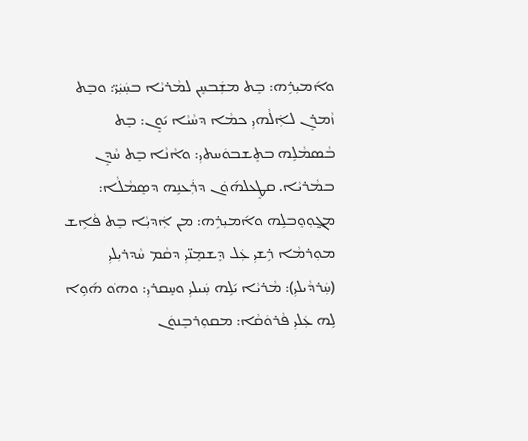ܘܐ݇ܡܝܼܪܹܗ: ܒܸܬ ܡܫܲܒܚܸܢ ܠܡܵܪܝܵܐ ܒܚܲܝܲܝ̈: ܘܒܸܬ ܙܵܡܪܸܢ ܠܐܲܠܵܗܝܼ ܟܡܵܐ ܕܚܵܝܵܐ ܝ݇ܘܸܢ: ܒܸܬ ܒܵܣܡܵܠܹܗ ܒܬܸܫܒܘܿܚܬܝܼ: ܘܐܵܢܵܐ ܒܸܬ ܚܵܕܸܢ ܒܡܵܪܝܵܐ. ܩܛܸܥܠܗ݇ܘܿܢ ܕܪܲܥܢܹܗ ܕܣܸܡܵܠܵܐ: ܡܓ̰ܘܼܘܸܒܠܹܗ ܘܐ݇ܡܝܼܪܹܗ: ܡ݂ܢ ܐܲܕܝܼܵܐ ܒܸܬ ܦܵܐܹܫ ܡܘܼܪܡܵܐ ܪܹܫܝܼ ܥܲܠ ܕܸܫܡܸܢ̈ܝܼ ܕܩܵܡ ܚܵܕܪܝܼܠܝܼ (ܚܲܪܕܵܝܠܝܼ): ܡܵܪܝܵܐ ܝ݇ܠܹܗ ܚܲܝܠܝܼ ܘܚܸܩܪܝܼ: ܘܗ݁ܘ ܗ݇ܘܹܐ ܠܹܗ ܥܲܠܝܼ ܦܵܪܘܿܩܵܐ: ܡܩܘܼܪܒܸܢܘܿܢ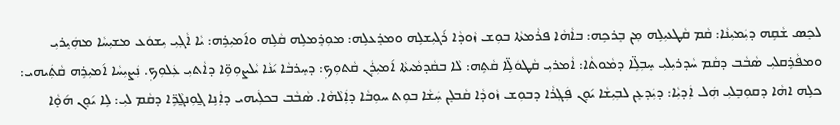ܠܟܸܣ ܫܵܩܹܗ ܕܝܲܡܝܼܢܵܐ: ܩܵܡ ܩܵܛܥܝܼܠܹܗ ܡ݂ܢ ܒܸܪܟܹܗ: ܒܐܵܗܵܐ ܦܪܵܡܬܵܐ ܒܘܼܫ ܙܵܘܕܵܐ ܪ݇ܓܝܼܫܠܹܗ ܘܡܪܸܥܠܹܗ: ܡܘܼܪܸܡܠܹܗ ܩܵܠܹܗ ܘܐ݇ܡܝܼܪܹܗ: ܝܵܐ ܐܵܓ݂ܝܼ ܝܼܫܘܿܥ ܡܫܝܼܚܵܐ ܡܗܲܝܸܪܝܼ ܘܡܦܵܪܹܩܠܝܼ ܣܵܒܵܒ ܕܩܵܡ ܚܵܕܪܝܼܠܝܼ ܚܸܒܼܠܹ̈ܐ ܕܡܵܘܬܵܐ: ܐܵܡܪܝܼ ܩܵܛܘܿܠܹ̈ܐ ܩܵܬܹܗ: ܠܵܐ ܒܩܵܕܡܵܝܬܵܐ ܐ݇ܡܝܼܪܲܢ ܩܵܬܘܼܟ݂: ܕܚܸܪܒܵܐ ܝ݇ܢܵܐ ܝܵܠܨܘܼܘܹ̈ܐ ܕܐܵܬܝܼ ܥܲܠܘܼܟ݂. ܢܲܨܝܼܚܵܐ ܐ݇ܡܝܼܪܹܗ ܩܵܬܲܝܗܝ: ܟܠܹܗ ܐܗܵܐ ܕܩܘܼܒܸܠܝܼ ܗܲܠ ܐܲܕܝܼܵܐ: ܕܝܲܕܥܸܢ ܠܒܼܝܼܫܵܐ ܝ݇ܘܸܢ ܦܲܓ݂ܪܵܐ ܕܒܘܼܫ ܙܵܘܕܵܐ ܩܵܒܠܸܢ ܚܲܫܵܐ ܒܘܼܬ ܚܘܼܒܵܐ ܕܐܲܠܵܗܵܐ. ܣܵܒܵܒ ܒܟܠܲܝܗܝ ܕܐܲܢܹܐ ܓ̰ܘܼܢܓ̰ܵܪܹ̈ܐ ܕܩܵܡ ܠܝܼ: ܠܹܐ ܝ݇ܘܸܢ ܗ݇ܘ̣ܵܐ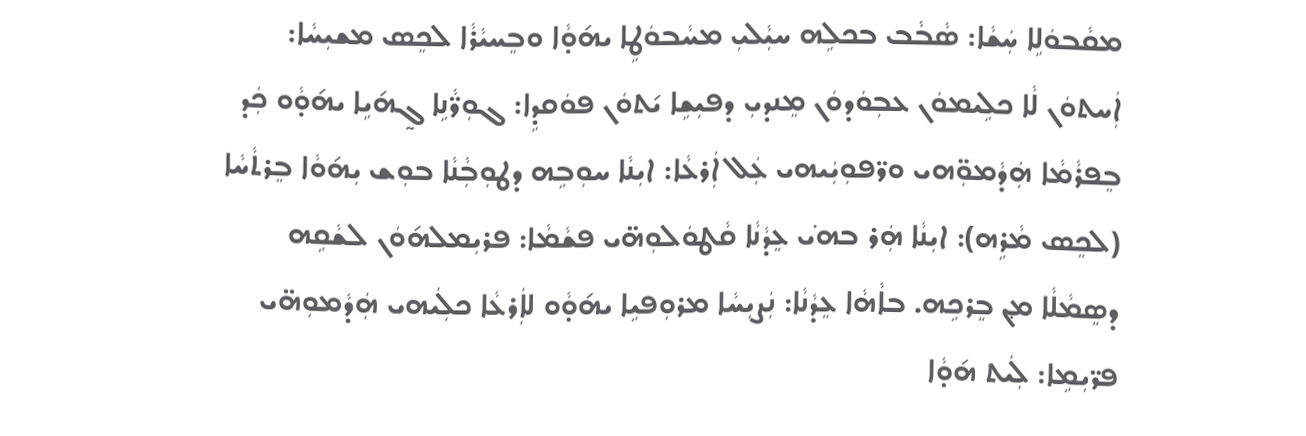ܡܩܵܒܘܿܠܹܐ ܚܲܫܵܐ: ܣܵܒܵܒ ܒܟܠܹܗ ܚܝܼܵܠܝܼ ܡܚܵܒܘܿܛܹܐ ܝܗ݇ܘ̣ܵܐ ܘܒܸܚܝܵܪܵܐ ܠܟܸܣ ܡܫܝܼܚܵܐ: ܐܲܚܬܘܿܢ ܠܵܐ ܟܠܹܝܡܘܿܢ ܥܒܼܘܿܕܘܿܢ ܡܸܢܕܝܼ ܕܦܝܼܫܹܐ ܝ݇ܬܘܿܢ ܦܘܿܩܕܹܐ: ܓܘܼܪ̈ܵܢܹܐ ܓ̰ܗ݇ܝܹܐ ܝܗ݇ܘ̣ܵܘ ܟܲܕ ܒܸܦܪܵܡܵܐ ܗܲܕܵܡܘܼ̈ܗܝ ܘܪ̈ܦܘܼܝܲܝܗܝ ܥܲܠ ܐܲܪܥܵܐ: ܐܝܼܢܵܐ ܚܘܼܒܹܗ ܕܛܘܼܒܼܵܢܵܐ ܒܘܼܫ ܝܼܗ݇ܘܵܐ ܒܸܪܬܵܚܵܐ (ܠܟܸܣ ܡܵܪܹܗ): ܐܝܼܢܵܐ ܗܲܪ ܒܗ݁ܝ ܥܸܕܵܢܵܐ ܩܵܛܘܿܠܘܼܗ̈ܝ ܦܫܵܡܵܐ: ܦܪܝܼܡܠܗ݇ܘܿܢ ܠܫܵܩܹܗ ܕܣܸܡܵܠܵܐ ܡ݂ܢ ܒܸܪܟܹܗ. ܒܐܵܗܵܐ ܥܸܕܵܢܵܐ: ܢܲܨܝܼܚܵܐ ܡܪܘܼܦܝܹܐ ܝܗ݇ܘ̣ܵܘ ܠܐܲܪܥܵܐ ܟܠܲܝܗܝ ܗܲܕܵܡܘܼܗ̈ܝ ܦܪ̈ܝܼܡܹܐ: ܠܲܝܬ ܗ݇ܘ̣ܵܐ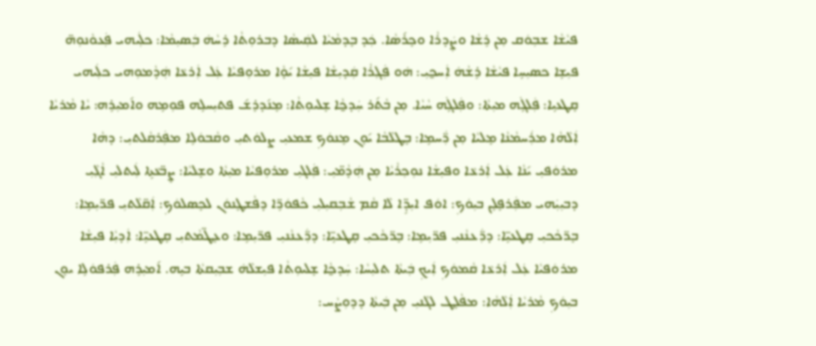ܦܝܵܫܵܐ ܫܒܼܘܿܩ ܡ݂ܢ ܪܹܫܵܐ ܘܨܲܕܪܵܐ ܘܟܸܪ݇ܣܵܐ. ܟܲܕ ܒܸܕܡܵܝܵܐ ܠܩܲܝܣܵܐ ܕܒܪܘܼܬܵܐ ܪܹܚܵܗ݁ ܒܲܣܝܼܡܵܐ: ܟܠܲܝܗܝ ܦܲܥܘܵܢܘܼܗ̈ ܦܝܼܫܹܐ ܟܣܝܼܚܹܐ ܦܝܵܫܵܐ ܪܹܫܵܗ݁ ܐܲܚܟ̰ܝܼ: ܗ݁ܘ ܦܲܓ݂ܪܵܐ ܩܲܕܝܼܫܵܐ ܦܝܼܫܵܐ ܝ݇ܘ̣ܵܐ ܡܪܘܼܦܝܵܐ ܥܲܠ ܐܲܪܥܵܐ ܗܲܕܵܡܘܼܗܝ ܟܠܲܝܗܝ ܩܸܛܥܝܹܐ: ܦܲܠܓܹ݁ܗ ܡܝܼܬܵܐ: ܘܦܲܠܓܹ݁ܗ ܚܵܝܵܐ. ܡ݂ܢ ܒܵܬ݇ܪ ܚܲܕܟ̰ܵܐ ܫܸܠܝܘܼܬܵܐ: ܡܸܢ݇ܕܪܸܫ݇ ܦܬܝܼܚܠܹܗ ܦܘܼܡܹܗ ܘܐ݇ܡܝܼܪܹܗ: ܝܵܐ ܡܵܪܝܵܐ ܐܲܠܵܗܵܐ ܡܪܲܚܡܵܢܵܐ ܡܸܠܝܵܐ ܡ݂ܢ ܪ̈ܲܚܡܹܐ: ܒܸܛܠܵܒܵܐ ܝ݇ܘܸܢ ܡܸܢܘܿܟ݂ ܫܡܥܝܼ ܨܠܘܿܬܝܼ ܘܩܵܒܘܿܠܹܐ ܡܦܲܪܩܵܠܬܝܼ: ܕܗܵܐ ܡܪܘܿܦܝܼ ܝ݇ܢܵܐ ܥܲܠ ܐܲܪܥܵܐ ܘܦܝܼܫܵܐ ܢܘܼܟ݂ܪܵܝܵܐ ܡ݂ܢ ܗܲܕܵܡ̈ܝܼ: ܦܲܠܓܝܼ ܡܪܘܼܦܝܵܐ ܡܝܼܬܵܐ ܘܫܸܠܝܵܐ: ܨܸܒ̈ܥܵܬܹܐ ܠܲܝܬܠܝܼ ܐܵܓ݂ܵܝܼ ܕܒܝܼܝܲܗܝ ܡܦܲܪܦܸܠܸܢ ܒܝܼܘܿܟ݂: ܐܘܿܦ ܐܝܼܕܹ̈ܐ ܠܵܐ ܩܵܡ ܫܵܒܼܩܝܼܠܝܼ ܟܵܦܘܿܪܹ̈ܐ ܕܦܵܫܛܸܢܘܿܢ ܠܟܸܣܠܘܿܟ݂: ܐܲܩ̈ܠܵܬܝܼ ܦܪ̈ܝܼܡܹܐ: ܒܸܪ̈ܟܵܟܝܼ ܩܸܛܥܝܹ̈ܐ: ܕܪ̈ܲܥܢܵܢܝܼ ܦܪ̈ܝܼܡܹܐ: ܒܸܪ̈ܟܵܟܝܼ ܩܸܛܥܝܹ̈ܐ: ܕܪ̈ܲܥܢܵܢܝܼ ܦܪ̈ܝܼܡܹܐ: ܘܥܸܛ̈ܡܵܬܝܼ ܩܸܛܥܝܹ̈ܐ: ܐܲܕܝܼܵܐ ܦܝܼܫܵܐ ܡܪܘܿܦܝܵܐ ܥܲܠ ܐܲܪܥܵܐ ܩܵܡܘܿܟ݂ ܐܲܝܟ݂ ܒܲܝܬܵܐ ܬܠܝܼܚܵܐ: ܚܲܕܟ̰ܵܐ ܫܸܠܝܘܼܬܵܐ ܦܝܼܫܠܵܗ݁ ܫܒܼܝܼܩܬܵܐ ܒܝܹܗ. ܐ݇ܡܝܼܪܹܗ ܦܲܪܦܘܿܠܹܐ ܝܘܸܢ ܒܝܼܘܿܟ݂ ܡܵܪܝܵܐ ܐܲܠܵܗܵܐ: ܡܦܵܠܸܛ ܠܓܵܢܝܼ ܡ݂ܢ ܒܲܝܬܵܐ ܕܕܘܼܨܵܚ: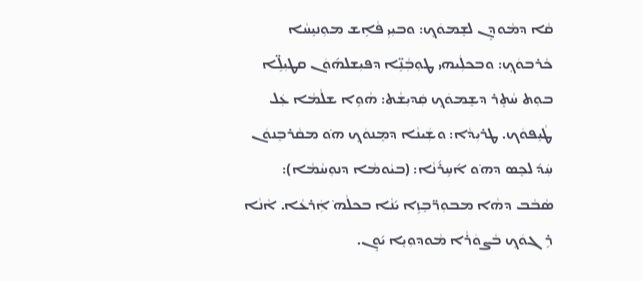ܩܵܐ ܕܡܵܘܕܸܢ ܠܫܸܡܘܿܟ݂: ܘܒܝܼܝܼ ܦܵܐܹܫ ܡܘܼܢܝܸܚܵܐ ܟܵܪܒܘܿܟ݂: ܘܒܟܠܲܝܗܝ ܛܘܼܒܼܵܢܹ̈ܐ ܕܦܝܼܫܠܗ݇ܘܿܢ ܩܛܝܼܠܹ̈ܐ ܒܘܼܬ ܚܵܬܸܪ ܕܫܸܡܘܿܟ݂ ܩܲܕܝܼܫܵܬ: ܗܵܘܹܐ ܫܠܵܡܵܐ ܥܲܠ ܛܵܝܸܦܘܿܟ. ܛܪܝܼܕܵܐ: ܘܫܲܝܢܵܐ ܕܡܸܢܘܿܟ݂ ܗ݁ܘ ܡܩܵܪܒܸܢܘܿܢ ܚܲܕ݇ ܠܟܸܣ ܕܗ݁ܘ ܐ݇ܚܹܪ݇ܢܵܐ: (ܒܝܵܘܡܵܐ ܕܢܘܼܚܵܡܵܐ): ܣܵܒܵܒ ܕܗܵܐ ܡܒܘܼܪ̈ܒܸܙܹܐ ܝ݇ܢܵܐ ܒܟܠܵܗ݁ ܐܲܪܥܵܐ. ܐܵܢܵܐ ܪܹܓܘܿܟ݂ ܒܵܨܘܿܪܵܐ ܡܵܘܕܘܼܝܸܐ ܝ݇ܘܸܢ.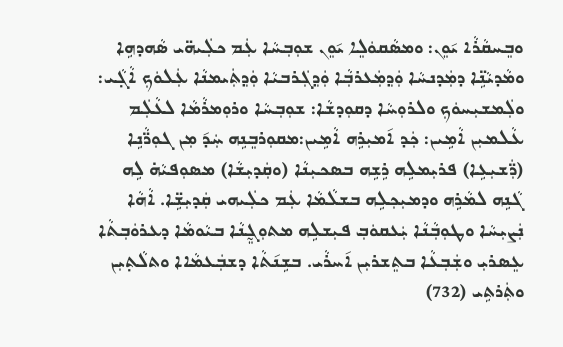ܘܒܸܚܩܵܪܵܐ ܝ݇ܘܸܢ: ܘܡܣܵܩܘܿܠܸܐ ܝ݇ܘܸܢ ܫܘܼܒܼܚܵܐ ܥܲܡ ܟܠܲܝܗ̈ܝ ܣܵܗܕܗܹܐ ܘܡܵܕܝܵܢܹ̈ܐ ܕܡܲܕܢܚܵܐ ܘܲܕ݂ܡܲܥܪܒܼܵܐ ܘܲܕ݂ܓܲܪܒܝܵܐ ܘܲܕ݂ܬܲܝܡܢܵܐ ܥܲܠܘܿܟ݂ ܐܵܓ݂ܵܝ: ܘܠܲܡܫܝܼܚܘܿܟ݂ ܘܠܪܘܼܚܵܐ ܕܩܘܼܕܫܵܐ: ܫܘܼܒܼܚܵܐ ܘܪܘܼܡܪܵܡܵܐ ܠܥܵܠܲܡ ܥܵܠܡܝܼܢ ܐܵܡܹܝܢ: ܟܲܕ ܐ݇ܡܝܼܪܹܗ ܐܵܡܹܝܢ:ܡܩܘܼܪܒܸܢܹܗ ܚܲܕ݇ ܡ݂ܢ ܓܘܼܪ̈ܵܢܹܐ (ܪ̈ܲܫܝܼܥܹܐ) ܦܪܝܼܡܠܹܗ ܪܹܫܹܗ ܒܣܟܝܼܢܵܐ (ܘܩܲܕܝܼܫܵܐ) ܡܣܘܼܦܝܵܗ݁ ܠܹܗ ܓܵܢܹܗ ܠܡܵܪܹܗ ܘܕܡܝܼܟ݂ܠܹܗ ܒܫܠܵܡܵܐ ܥܲܡ ܟܠܲܝܗܝ ܩܲܕܝܼܫܹ̈ܐ. ܐܵܗܵܐ ܢܲܨܝܼܚܵܐ ܘܛܘܼܒܼܵܢܵܐ ܝܲܥܩܘܿܒܼ ܦܝܼܫܠܹܗ ܡܬܘܼܓ̰ܸܢܵܐ ܒܝܵܘܡܵܐ ܕܥܪܘܿܒܼܬܵܐ ܥܸܣܪܝܼ ܘܫܲܒܼܥܵܐ ܒܬܸܫܪܝܼܢ ܐ݇ܚܪܵܝ. ܒܫܹܢ݇ܬܵܐ ܕܫܒܲܥܡܵܐܐ ܘܬܠܵܬ݂ܝܼܢ ܘܬܲܪܬܹܝ (732)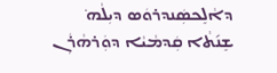ܕܐܵܠܸܟܣܲܢܕܪܘܿܣ ܕܝܼܠܵܗ݁ ܫܸܢ݇ܬܵܐ ܩܲܕܡܵܝܵܐ ܕܘܲܪܗܵܪܲܢ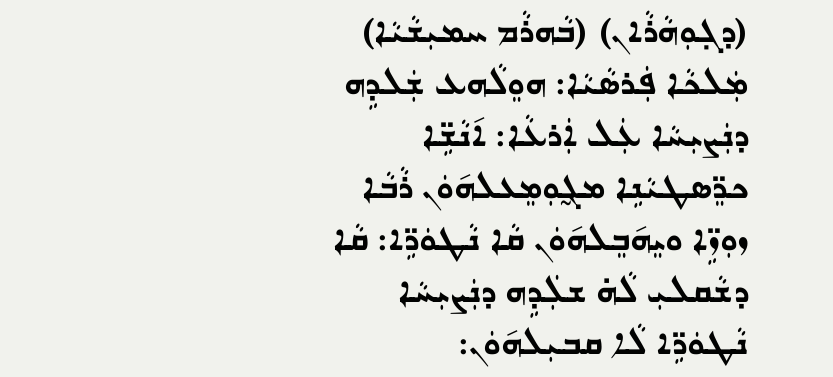(ܕܓ݂ܘܼܗܵܪܵܐܢ) (ܒܵܗܪܵܡ ܚܡܝܼܫܵܝܵܐ) ܡܲܠܟܵܐ ܦܲܪܣܵܝܵܐ: ܗܘܸܠܵܗܥ ܫܲܠܕܹܗ ܕܢܲܨܝܼܚܵܐ ܥܲܠ ܐܲܪܥܵܐ: ܐ݇ܢܵܫܹ̈ܐ ܟܪܸ̈ܣܛܝܵܢܹܐ ܡܓ̰ܘܼܡܸܥܠܗ݇ܘܿܢ ܪܵܒܵܐ ܙܘܼܙܹ̈ܐ ܘܝܸܗ݇ܒܸܠܗ݇ܘܿܢ ܩܵܐ ܢܵܛܘܿܪܹ̈ܐ: ܩܵܐ ܕܫܵܩܠܝܼ ܠܵܗ݁ ܫܠܲܕܹܗ ܕܢܲܨܝܼܚܵܐ ܢܵܛܘܿܪܹ̈ܐ ܠܵܐ ܩܒܝܼܠܗ݇ܘܿܢ: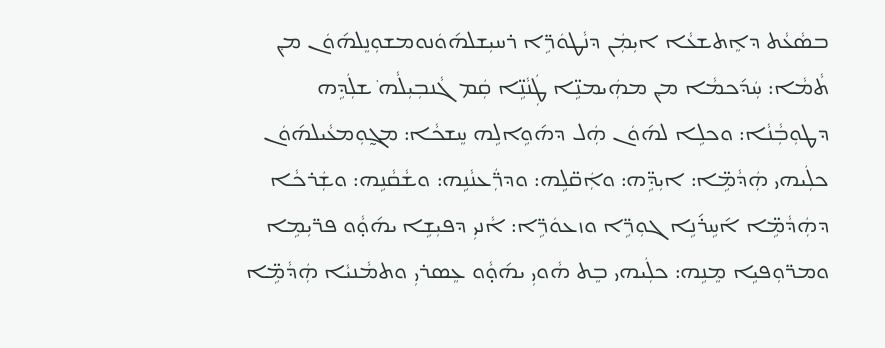ܒܣܵܥܵܬ ܕܐܸܬܫܥܵܐ ܐܝܼܡܲܢ ܕܢܵܛܘܿܪܹ̈ܐ ܪܚܝܼܫܠܗ݇ܘܿܢܘܡܫܘܼܢܸܠܗ݇ܘܿܢ ܡ݂ܢ ܬܵܡܵܐ: ܚܲܕ݇ܟܡܵܐ ܡ݂ܢ ܡܗܲܝܡܢܹ̈ܐ ܛܲܢܵܢܹ̈ܐ ܩܲܡ ܓܵܢܒܼܝܼܠܵܗ݁ ܫܠܲܕܹܗ ܕܛܘܼܒܼܵܢܵܐ: ܘܟܠܹܐ ܠܗ݇ܘܿܢ ܗܲܠ ܕܗ݇ܘܹܐܠܹܗ ܚܸܫܟܵܐ: ܡܓ̰ܘܼܡܥܵܝܠܗ݇ܘܿܢ ܟܠܲܝܗܝ ܗܲܕܵܡܹ̈ܐ: ܐܝܼܕܹ̈ܗ: ܘܐܲܩ̈ܠܹܗ: ܘܕܪ̈ܲܥܢܵܢܹܗ: ܘܫܵܩܵܢܹܗ: ܘܫܲܪܟܵܐ ܕܗܲܕܵܡܹ̈ܐ ܐ݇ܚܹܪ݇ܢܹܐ ܓܘܼܪܹ̈ܐ ܘܙܥܘܿܪܹ̈ܐ: ܐܵܢܝܼ ܕܦܝܼܫܹܐ ܝܗ݇ܘ̣ܵܘ ܦܪ̈ܝܼܡܹܐ ܘܡܪ̈ܘܼܦܝܹܐ ܡܸܢܹܗ: ܟܠܲܝܗܝ ܒܸܬ ܗܵܘܝܼ ܝܗ݇ܘ̣ܵܘ ܥܸܣܪܝܼ ܘܬܡܵܢܝܵܐ ܗܲܕܵܡܹ̈ܐ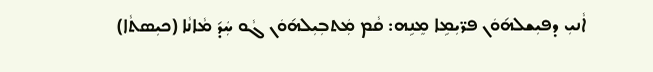ܐܵܢܝܼ ܕܦܝܼܫܠܗ݇ܘܿܢ ܦܪ̈ܝܼܡܹܐ ܡܸܢܹܗ: ܩܵܡ ܡܲܬܒܼܝܼܠܗ݇ܘܿܢ ܓܵܘ ܚܲܕ݇ ܡܵܐܢܵܐ (ܟܝܼܣܬܵܐ)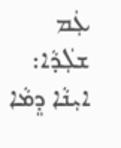ܥܲܡ ܫܠܲܕܵܐ: ܐܝܼܢܵܐ ܕܸܡܵܐ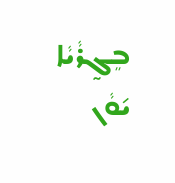ܒܸܓ̰ܪܵܝܵܐ ܝ݇ܘܵܢ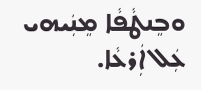ܘܒܸܢܛܵܦܵܐ ܡܸܢܲܝܗܝ ܥܲܠ ܐܲܪܥܵܐ.